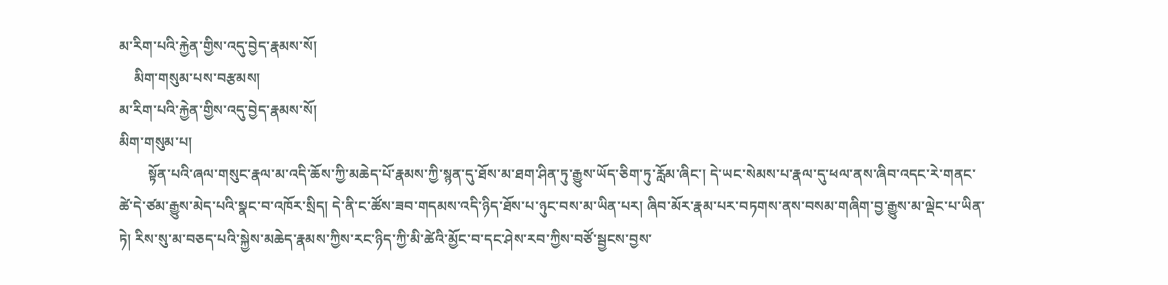མ་རིག་པའི་རྐྱེན་གྱིས་འདུ་བྱེད་རྣམས་སོ།
    མིག་གསུམ་པས་བརྩམས།
མ་རིག་པའི་རྐྱེན་གྱིས་འདུ་བྱེད་རྣམས་སོ།
མིག་གསུམ་པ།
        སྟོན་པའི་ཞལ་གསུང་རྣལ་མ་འདི་ཆོས་ཀྱི་མཆེད་པོ་རྣམས་ཀྱི་སྙན་དུ་ཐོས་མ་ཐག་ཤིན་ཏུ་རྒྱུས་ཡོད་ཅིག་ཏུ་རློམ་ཞིང་། དེ་ཡང་སེམས་པ་རྣལ་དུ་ཕལ་ནས་ཞིབ་འདང་རེ་གནང་ཚེ་དེ་ཙམ་རྒྱུས་མེད་པའི་སྣང་བ་འཁོར་སྲིད། དེ་ནི་ང་ཚོས་ཟབ་གདམས་འདི་ཉིད་ཐོས་པ་ཉུང་བས་མ་ཡིན་པར། ཞིབ་མོར་རྣམ་པར་བཏགས་ནས་བསམ་གཞིག་བྱ་རྒྱུས་མ་ལྡེང་པ་ཡིན་ཏེ། རིས་སུ་མ་བཅད་པའི་སྐྱེས་མཆེད་རྣམས་ཀྱིས་རང་ཉིད་ཀྱི་མི་ཚེའི་མྱོང་བ་དང་ཤེས་རབ་ཀྱིས་བཙོ་སྦྱངས་བྱས་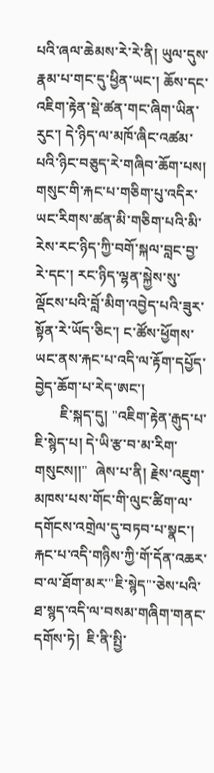པའི་ཞལ་ཆེམས་རེ་རེ་ནི། ཡུལ་དུས་རྣམ་པ་གང་དུ་ཕྱིན་ཡང་། ཆོས་དང་འཇིག་རྟེན་སྡེ་ཚན་གང་ཞིག་ཡིན་རུང་། དེ་ཉིད་ལ་མཁོ་ཞིང་འཚམ་པའི་ཉིང་བཅུད་རེ་གཞིབ་ཆོག་པས། གསུང་གི་རྐང་པ་གཅིག་པུ་འདིར་ཡང་རིགས་ཚན་མི་གཅིག་པའི་མི་རེས་རང་ཉིད་ཀྱི་བགོ་སྐལ་བླང་བྱ་རེ་དང་། རང་ཉིད་ལྷན་སྐྱེས་སུ་ལྡོངས་པའི་བློ་མིག་འབྱེད་པའི་ཟུར་སྟོན་རེ་ཡོད་ཅིང་། ང་ཚོས་ཕྱོགས་ཡང་ནས་རྐང་པ་འདི་ལ་རྟོག་དཔྱོད་བྱེད་ཆོག་པ་རེད་ཨང་།
       ཇི་སྐད་དུ། "འཇིག་རྟེན་རྒུད་པ་ཇི་སྙེད་པ། དེ་ཡི་རྩ་བ་མ་རིག་གསུངས།།"  ཞེས་པ་ནི། རྗེས་འཇུག་མཁས་པས་གོང་གི་ལུང་ཚིག་ལ་དགོངས་འགྲེལ་དུ་བཏབ་པ་སྣང་། རྐང་པ་འདི་གཉིས་ཀྱི་གོ་དོན་འཆར་བ་ལ་ཐོག་མར་"ཇི་སྙེད"་ཅེས་པའི་ཐ་སྙད་འདི་ལ་བསམ་གཞིག་གནང་དགོས་ཏེ།  ཇི་ནི་སྤྱི་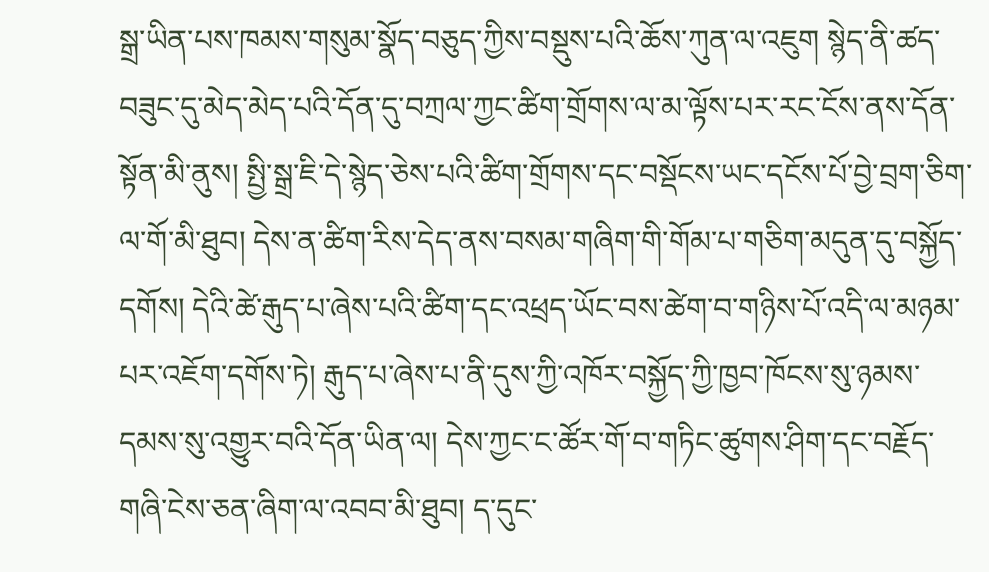སྒྲ་ཡིན་པས་ཁམས་གསུམ་སྣོད་བཅུད་ཀྱིས་བསྡུས་པའི་ཆོས་ཀུན་ལ་འཇུག སྙེད་ནི་ཚད་བཟུང་དུ་མེད་མེད་པའི་དོན་དུ་བཀྲལ་ཀྱང་ཚིག་གྲོགས་ལ་མ་ལྟོས་པར་རང་ངོས་ནས་དོན་སྟོན་མི་ནུས། སྤྱི་སྒྲ་ཇི་དེ་སྙེད་ཅེས་པའི་ཚིག་གྲོགས་དང་བསྡོངས་ཡང་དངོས་པོ་བྱེ་བྲག་ཅིག་ལ་གོ་མི་ཐུབ། དེས་ན་ཚིག་རིས་དེད་ནས་བསམ་གཞིག་གི་གོམ་པ་གཅིག་མདུན་དུ་བསྐྱོད་དགོས། དེའི་ཚེ་རྒུད་པ་ཞེས་པའི་ཚིག་དང་འཕྲད་ཡོང་བས་ཚེག་བ་གཉིས་པོ་འདི་ལ་མཉམ་པར་འཇོག་དགོས་ཏེ། རྒུད་པ་ཞེས་པ་ནི་དུས་ཀྱི་འཁོར་བསྐྱོད་ཀྱི་ཁྱབ་ཁོངས་སུ་ཉམས་དམས་སུ་འགྱུར་བའི་དོན་ཡིན་ལ། དེས་ཀྱང་ང་ཚོར་གོ་བ་གཏིང་ཚུགས་ཤིག་དང་བརྗོད་གཞི་ངེས་ཅན་ཞིག་ལ་འབབ་མི་ཐུབ། ད་དུང་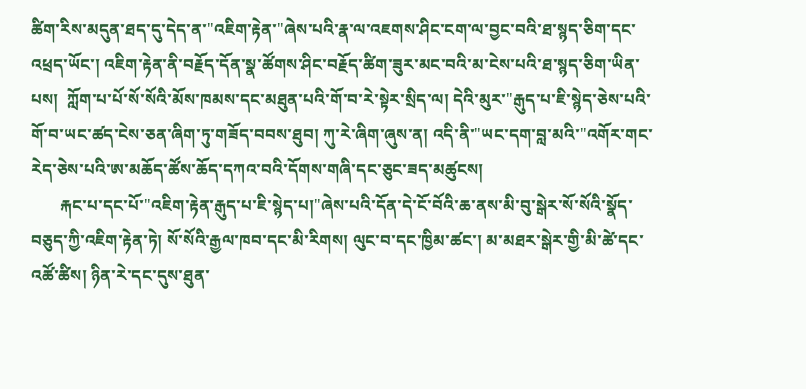ཚིག་རིས་མདུན་ཐད་དུ་དེད་ན་"འཇིག་རྟེན་"ཞེས་པའི་རྣ་ལ་འཇགས་ཤིང་ངག་ལ་བྱང་བའི་ཐ་སྙད་ཅིག་དང་འཕྲད་ཡོང་། འཇིག་རྟེན་ནི་བརྗོད་དོན་སྣ་ཚོགས་ཤིང་བརྗོད་ཚིག་ཟུར་མང་བའི་མ་ངེས་པའི་ཐ་སྙད་ཅིག་ཡིན་པས།  ཀློག་པ་པོ་སོ་སོའི་མོས་ཁམས་དང་མཐུན་པའི་གོ་བ་རེ་སྟེར་སྲིད་ལ། དེའི་མུར་"རྒུད་པ་ཇི་སྙེད་ཅེས་པའི་གོ་བ་ཡང་ཚད་ངེས་ཅན་ཞིག་ཏུ་གཟོད་བབས་ཐུབ། ཀུ་རེ་ཞིག་ཞུས་ན། འདི་ནི་"ཡང་དག་བླ་མའི་"འགོར་གང་རེད་ཅེས་པའི་ཨ་མཆོད་ཚོས་ཆོད་དཀའ་བའི་དོགས་གཞི་དང་ཅུང་ཟད་མཚུངས།
       རྐང་པ་དང་པོ་"འཇིག་རྟེན་རྒུད་པ་ཇི་སྙེད་པ།"ཞེས་པའི་དོན་དེ་ངོ་བོའི་ཆ་ནས་མི་བུ་སྒེར་སོ་སོའི་སྣོད་བཅུད་ཀྱི་འཇིག་རྟེན་ཏེ། སོ་སོའི་རྒྱལ་ཁབ་དང་མི་རིགས། ལུང་བ་དང་ཁྱིམ་ཚང་། མ་མཐར་སྒེར་གྱི་མི་ཚེ་དང་འཚོ་ཚིས། ཉིན་རེ་དང་དུས་ཐུན་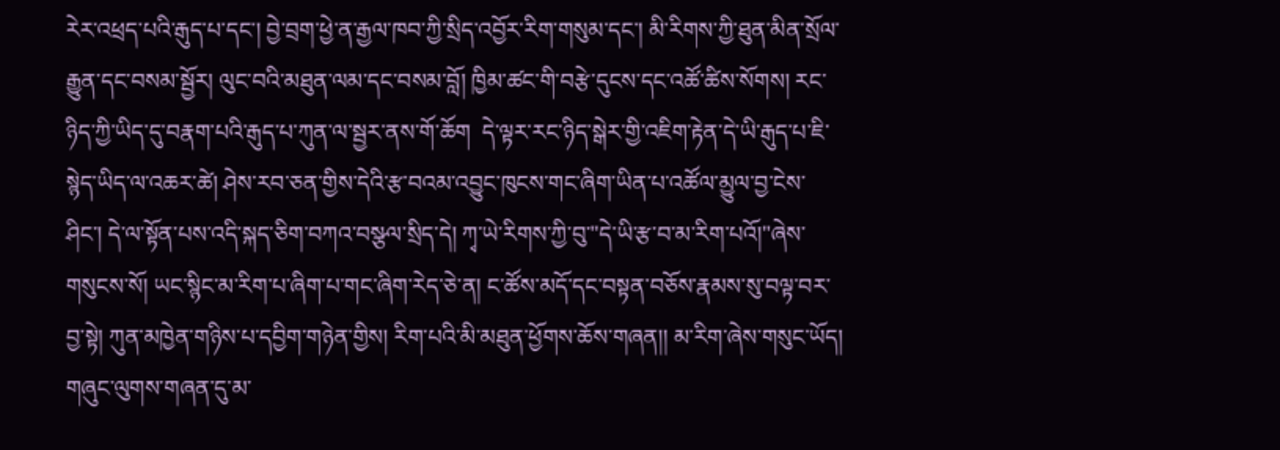རེར་འཕྲད་པའི་རྒུད་པ་དང་། བྱེ་བྲག་ཕྱེ་ན་རྒྱལ་ཁབ་ཀྱི་སྲིད་འབྱོར་རིག་གསུམ་དང་། མི་རིགས་ཀྱི་ཐུན་མིན་སྲོལ་རྒྱུན་དང་བསམ་སྦྱོར། ལུང་བའི་མཐུན་ལམ་དང་བསམ་བློ། ཁྱིམ་ཚང་གི་བརྩེ་དུངས་དང་འཚོ་ཚིས་སོགས། རང་ཉིད་ཀྱི་ཡིད་དུ་བརྣག་པའི་རྒུད་པ་ཀུན་ལ་སྦྱར་ནས་གོ་ཆོག  དེ་ལྟར་རང་ཉིད་སྒེར་གྱི་འཇིག་རྟེན་དེ་ཡི་རྒུད་པ་ཇི་སྙེད་ཡིད་ལ་འཆར་ཚེ། ཤེས་རབ་ཅན་གྱིས་དེའི་རྩ་བའམ་འབྱུང་ཁུངས་གང་ཞིག་ཡིན་པ་འཚོལ་མྱུལ་བྱ་ངེས་ཤིང་། དེ་ལ་སྟོན་པས་འདི་སྐད་ཅིག་བཀའ་བསྩལ་སྲིད་དེ། ཀྭ་ཡེ་རིགས་ཀྱི་བུ་"དེ་ཡི་རྩ་བ་མ་རིག་པའོ།"ཞེས་གསུངས་སོ། ཡང་སྙིང་མ་རིག་པ་ཞིག་པ་གང་ཞིག་རེད་ཅེ་ན། ང་ཚོས་མདོ་དང་བསྟན་བཅོས་རྣམས་སུ་བལྟ་བར་བྱ་སྟེ། ཀུན་མཁྱེན་གཉིས་པ་དབྱིག་གཉེན་གྱིས། རིག་པའི་མི་མཐུན་ཕྱོགས་ཆོས་གཞན།། མ་རིག་ཞེས་གསུང་ཡོད། གཞུང་ལུགས་གཞན་དུ་མ་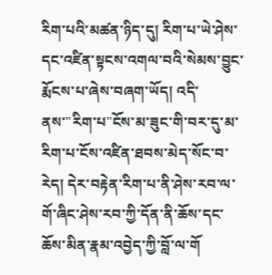རིག་པའི་མཚན་ཉིད་དུ། རིག་པ་ཡེ་ཤེས་དང་འཛིན་སྟངས་འགལ་བའི་སེམས་བྱུང་རྨོངས་པ་ཞེས་བཞག་ཡོད། འདི་ནས་"རིག་པ"ངོས་མ་ཟུང་གི་བར་དུ་མ་རིག་པ་ངོས་འཛིན་ཐབས་མེད་སོང་བ་རེད། དེར་བརྟེན་རིག་པ་ནི་ཤེས་རབ་ལ་གོ་ཞིང་ཤེས་རབ་ཀྱི་དོན་ནི་ཆོས་དང་ཆོས་མིན་རྣམ་འབྱེད་ཀྱི་བློ་ལ་གོ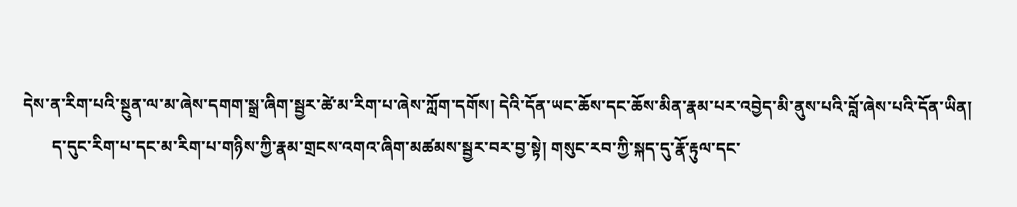དེས་ན་རིག་པའི་སྔུན་ལ་མ་ཞེས་དགག་སྒྲ་ཞིག་སྦྱར་ཚེ་མ་རིག་པ་ཞེས་ཀློག་དགོས། དེའི་དོན་ཡང་ཆོས་དང་ཆོས་མིན་རྣམ་པར་འབྱེད་མི་ནུས་པའི་བློ་ཞེས་པའི་དོན་ཡིན།
       ད་དུང་རིག་པ་དང་མ་རིག་པ་གཉིས་ཀྱི་རྣམ་གྲངས་འགའ་ཞིག་མཚམས་སྦྱར་བར་བྱ་སྟེ། གསུང་རབ་ཀྱི་སྐད་དུ་རྣོ་རྟུལ་དང་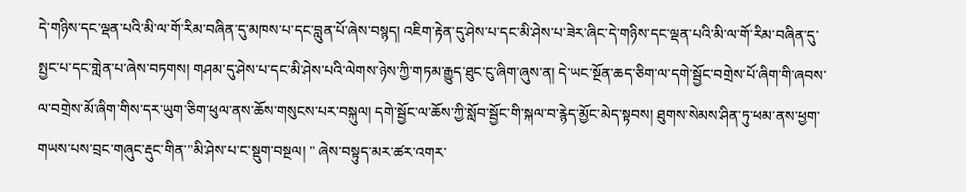དེ་གཉིས་དང་ལྡན་པའི་མི་ལ་གོ་རིམ་བཞིན་དུ་མཁས་པ་དང་བླུན་པོ་ཞེས་བསྙད། འཇིག་རྟེན་དུ་ཤེས་པ་དང་མི་ཤེས་པ་ཟེར་ཞིང་དེ་གཉིས་དང་ལྡན་པའི་མི་ལ་གོ་རིམ་བཞིན་དུ་སྤྱང་པ་དང་གླེན་པ་ཞེས་བཏགས། གཤམ་དུ་ཤེས་པ་དང་མི་ཤེས་པའི་ལེགས་ཉེས་ཀྱི་གཏམ་རྒྱུད་ཐུང་ངུ་ཞིག་ཞུས་ན། དེ་ཡང་སྔོན་ཆད་ཅིག་ལ་དགེ་སྦྱོང་བགྲེས་པོ་ཞིག་གི་ཞབས་ལ་བགྲེས་མོ་ཞིག་གིས་དར་ཡུག་ཅིག་ཕུལ་ནས་ཆོས་གསུངས་པར་བསྐུལ། དགེ་སྦྱོང་ལ་ཆོས་ཀྱི་སློབ་སྦྱོང་གི་སྐལ་བ་རྙེད་མྱོང་མེད་སྟབས། ཐུགས་སེམས་ཤིན་ཏུ་ཕམ་ནས་ཕྱག་གཡས་པས་བྲང་གཞུང་རྡུང་གིན་"མི་ཤེས་པ་ང་སྡུག་བསྔལ། " ཞེས་བསྟུད་མར་ཚར་འགར་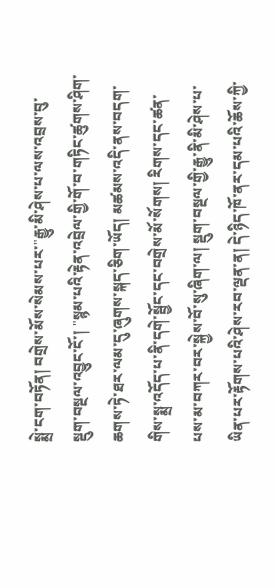སྨྲེ་ངག་བཏོན། བགྲེས་མོས་སེམས་པར་"རྒྱུ་མི་ཤེས་པ་ལས་འབྲས་བུ་སྡུག་བསྔལ་འབྱུང་ངོ་། "སྙམ་པའི་རྟེན་འབྲེལ་གྱི་གོ་བ་གཏིང་ཚུགས་ཤིག་ཆགས་ཏེ་ཐར་ལམ་དུ་ཞུགས་སྐད་ཅིག་ཡོད། མཚམས་འདི་ནས་བདག་གིས་སྨྲ་འདོད་པ་ནི་དགེ་སྦྱོང་དང་བགྲེས་མོ་སོགས། རིགས་དང་ཚན་པས་མ་བཀར་བར་སྐྱེས་བོ་སུ་ཞིག་ལ། སྡུག་བསྔལ་གྱི་རྒྱུ་ནི་མི་ཤེས་པ་ཡིན་པར་རྟོགས་པའི་ཤེས་རབ་ལྡན་ན། དེ་ཉིད་ཁོ་ནར་དམ་པའི་ཆོས་ཀྱི་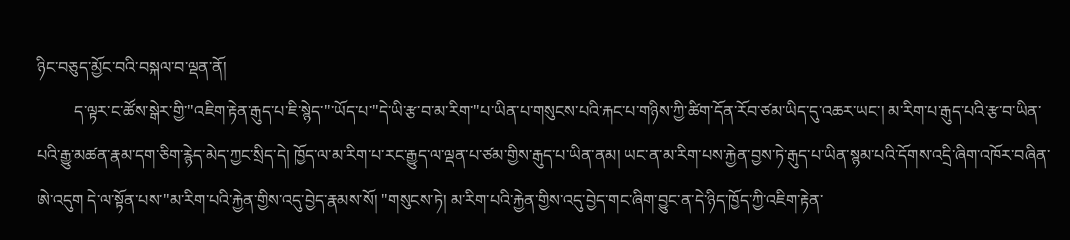ཉིང་བཅུད་མྱོང་བའི་བསྐལ་བ་ལྡན་ནོ།
         ད་ལྟར་ང་ཚོས་སྒེར་གྱི་"འཇིག་རྟེན་རྒུད་པ་ཇི་སྙེད་"་ཡོད་པ་"དེ་ཡི་རྩ་བ་མ་རིག་"པ་ཡིན་པ་གསུངས་པའི་རྐང་པ་གཉིས་ཀྱི་ཚིག་དོན་རོབ་ཙམ་ཡིད་དུ་འཆར་ཡང་། མ་རིག་པ་རྒུད་པའི་རྩ་བ་ཡིན་པའི་རྒྱུ་མཚན་རྣམ་དག་ཅིག་རྙེད་མེད་ཀྱང་སྲིད་དེ། ཁྱོད་ལ་མ་རིག་པ་རང་རྒྱུད་ལ་ལྡན་པ་ཙམ་གྱིས་རྒུད་པ་ཡིན་ནམ། ཡང་ན་མ་རིག་པས་རྐྱེན་བྱས་ཏེ་རྒུད་པ་ཡིན་སྙམ་པའི་དོགས་འདྲི་ཞིག་འཁོར་བཞིན་ཨེ་འདུག དེ་ལ་སྟོན་པས་"མ་རིག་པའི་རྐྱེན་གྱིས་འདུ་བྱེད་རྣམས་སོ། "གསུངས་ཏེ། མ་རིག་པའི་རྐྱེན་གྱིས་འདུ་བྱེད་གང་ཞིག་བྱུང་ན་དེ་ཉིད་ཁྱོད་ཀྱི་འཇིག་རྟེན་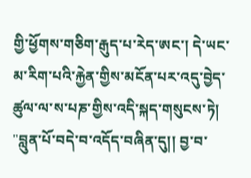གྱི་ཕྱོགས་གཅིག་རྒུད་པ་རེད་ཨང་། དེ་ཡང་མ་རིག་པའི་རྐྱེན་གྱིས་མངོན་པར་འདུ་བྱེད་ཚུལ་ལ་ས་པཎ་གྱིས་འདི་སྐད་གསུངས་ཏེ། "བླུན་པོ་བདེ་བ་འདོད་བཞིན་དུ།། བྱ་བ་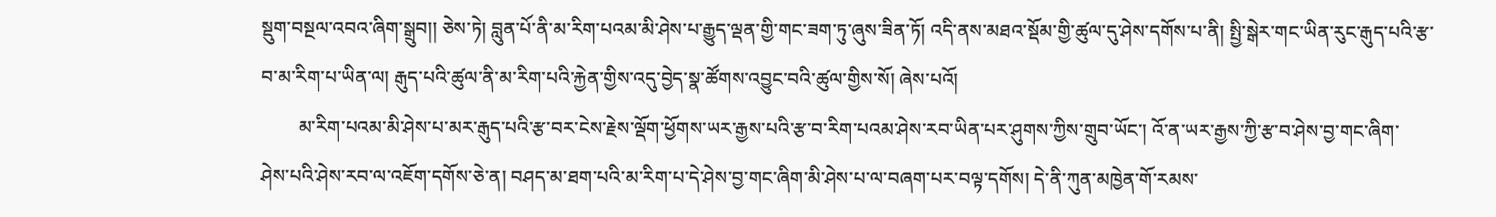སྡུག་བསྔལ་འབའ་ཞིག་སྒྲུབ།། ཅེས་ཏེ། བླུན་པོ་ནི་མ་རིག་པའམ་མི་ཤེས་པ་རྒྱུད་ལྡན་གྱི་གང་ཟག་ཏུ་ཞུས་ཟིན་ཏོ། འདི་ནས་མཐའ་སྡོམ་གྱི་ཚུལ་དུ་ཤེས་དགོས་པ་ནི། སྤྱི་སྒེར་གང་ཡིན་རུང་རྒུད་པའི་རྩ་བ་མ་རིག་པ་ཡིན་ལ། རྒུད་པའི་ཚུལ་ནི་མ་རིག་པའི་རྐྱེན་གྱིས་འདུ་བྱེད་སྣ་ཚོགས་འབྱུང་བའི་ཚུལ་གྱིས་སོ། ཞེས་པའོ།
        མ་རིག་པའམ་མི་ཤེས་པ་མར་རྒུད་པའི་རྩ་བར་ངེས་རྗེས་ལྡོག་ཕྱོགས་ཡར་རྒྱས་པའི་རྩ་བ་རིག་པའམ་ཤེས་རབ་ཡིན་པར་ཤུགས་ཀྱིས་གྲུབ་ཡོང་། འོ་ན་ཡར་རྒྱས་ཀྱི་རྩ་བ་ཤེས་བྱ་གང་ཞིག་ཤེས་པའི་ཤེས་རབ་ལ་འཇོག་དགོས་ཅེ་ན། བཤད་མ་ཐག་པའི་མ་རིག་པ་དེ་ཤེས་བྱ་གང་ཞིག་མི་ཤེས་པ་ལ་བཞག་པར་བལྟ་དགོས། དེ་ནི་ཀུན་མཁྱེན་གོ་རམས་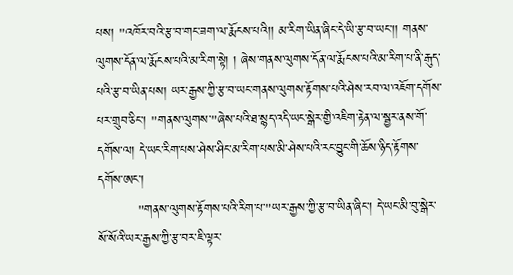པས། "འཁོར་བའི་རྩ་བ་གང་ཟག་ལ་རྨོངས་པའི།། མ་རིག་ཡིན་ཞིང་དེ་ཡི་རྩ་བ་ཡང་།། གནས་ལུགས་དོན་ལ་རྨོངས་པའི་མ་རིག་སྟེ། ། ཞེས་གནས་ལུགས་དོན་ལ་རྨོངས་པའི་མ་རིག་པ་ནི་རྒུད་པའི་རྩ་བ་ཡིན་པས། ཡར་རྒྱས་ཀྱི་རྩ་བ་ཡང་གནས་ལུགས་རྟོགས་པའི་ཤེས་རབ་ལ་འཇོག་དགོས་པར་གྲུབ་ཅིང་། "གནས་ལུགས་"ཞེས་པའི་ཐ་སྙད་འདི་ཡང་སྒེར་གྱི་འཇིག་རྟེན་ལ་སྦྱར་ནས་གོ་དགོས་ལ། དེ་ཡང་རིག་པས་ཤེས་ཤིང་མ་རིག་པས་མི་ཤེས་པའི་རང་བྱུང་གི་ཆོས་ཉིད་རྟོགས་དགོས་ཨང་།
         "གནས་ལུགས་རྟོགས་པའི་རིག་པ་"ཡར་རྒྱས་ཀྱི་རྩ་བ་ཡིན་ཞིང་། དེ་ཡང་མི་བུ་སྒེར་སོ་སོའི་ཡར་རྒྱས་ཀྱི་རྩ་བར་ཇི་ལྟར་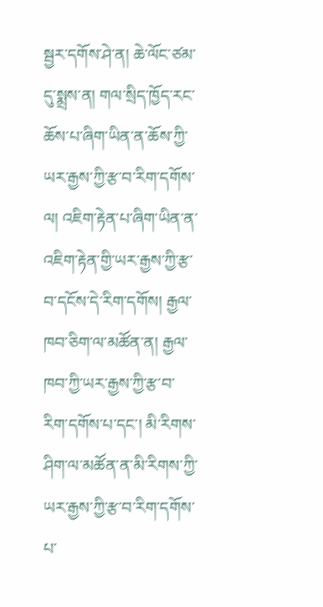སྦྱར་དགོས་ཤེ་ན། ཆེ་ལོང་ཙམ་དུ་སྨྲས་ན། གལ་སྲིད་ཁྱོད་རང་ཆོས་པ་ཞིག་ཡིན་ན་ཆོས་ཀྱི་ཡར་རྒྱས་ཀྱི་རྩ་བ་རིག་དགོས་ལ། འཇིག་རྟེན་པ་ཞིག་ཡིན་ན་འཇིག་རྟེན་གྱི་ཡར་རྒྱས་ཀྱི་རྩ་བ་དངོས་དེ་རིག་དགོས། རྒྱལ་ཁབ་ཅིག་ལ་མཚོན་ན། རྒྱལ་ཁབ་ཀྱི་ཡར་རྒྱས་ཀྱི་རྩ་བ་རིག་དགོས་པ་དང་། མི་རིགས་ཤིག་ལ་མཚོན་ན་མི་རིགས་ཀྱི་ཡར་རྒྱས་ཀྱི་རྩ་བ་རིག་དགོས་པ་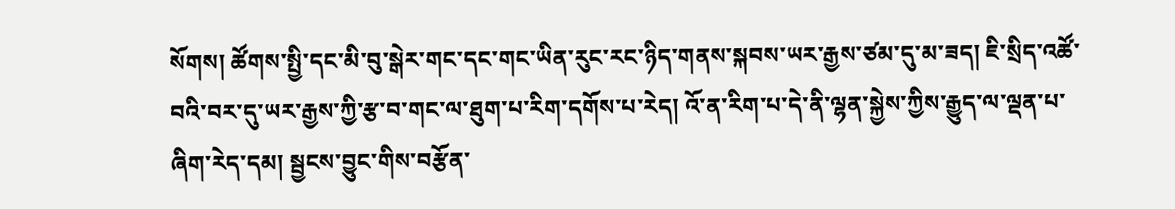སོགས། ཚོགས་སྤྱི་དང་མི་བུ་སྒེར་གང་དང་གང་ཡིན་རུང་རང་ཉིད་གནས་སྐབས་ཡར་རྒྱས་ཙམ་དུ་མ་ཟད། ཇི་སྲིད་འཚོ་བའི་བར་དུ་ཡར་རྒྱས་ཀྱི་རྩ་བ་གང་ལ་ཐུག་པ་རིག་དགོས་པ་རེད། འོ་ན་རིག་པ་དེ་ནི་ལྷན་སྐྱེས་ཀྱིས་རྒྱུད་ལ་ལྡན་པ་ཞིག་རེད་དམ། སྦྱངས་བྱུང་གིས་བརྩོན་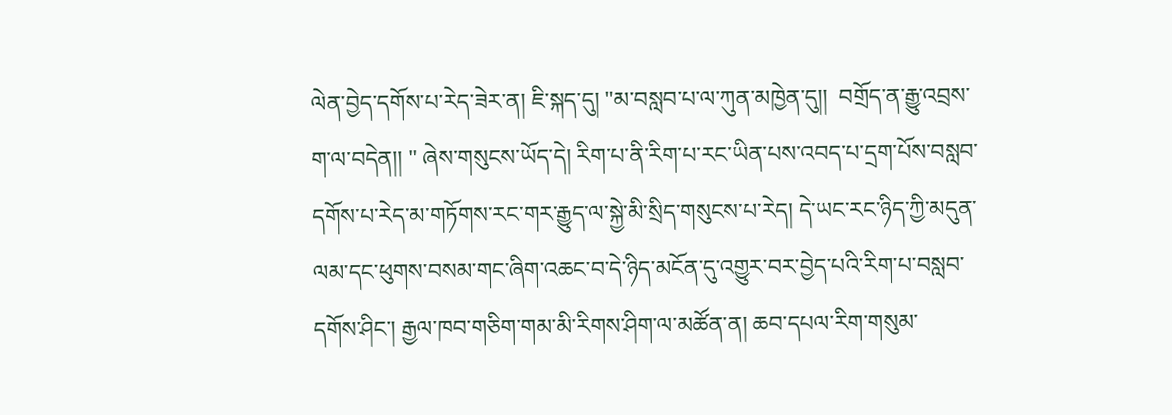ལེན་བྱེད་དགོས་པ་རེད་ཟེར་ན། ཇི་སྐད་དུ། "མ་བསླབ་པ་ལ་ཀུན་མཁྱེན་དུ།།  བགྲོད་ན་རྒྱུ་འབྲས་ག་ལ་བདེན།། " ཞེས་གསུངས་ཡོད་དེ། རིག་པ་ནི་རིག་པ་རང་ཡིན་པས་འབད་པ་དྲག་པོས་བསླབ་དགོས་པ་རེད་མ་གཏོགས་རང་གར་རྒྱུད་ལ་སྐྱེ་མི་སྲིད་གསུངས་པ་རེད། དེ་ཡང་རང་ཉིད་ཀྱི་མདུན་ལམ་དང་ཕུགས་བསམ་གང་ཞིག་འཆང་བ་དེ་ཉིད་མངོན་དུ་འགྱུར་བར་བྱེད་པའི་རིག་པ་བསླབ་དགོས་ཤིང་། རྒྱལ་ཁབ་གཅིག་གམ་མི་རིགས་ཤིག་ལ་མཚོན་ན། ཆབ་དཔལ་རིག་གསུམ་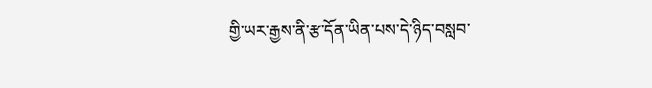གྱི་ཡར་རྒྱས་ནི་རྩ་དོན་ཡིན་པས་དེ་ཉིད་བསླབ་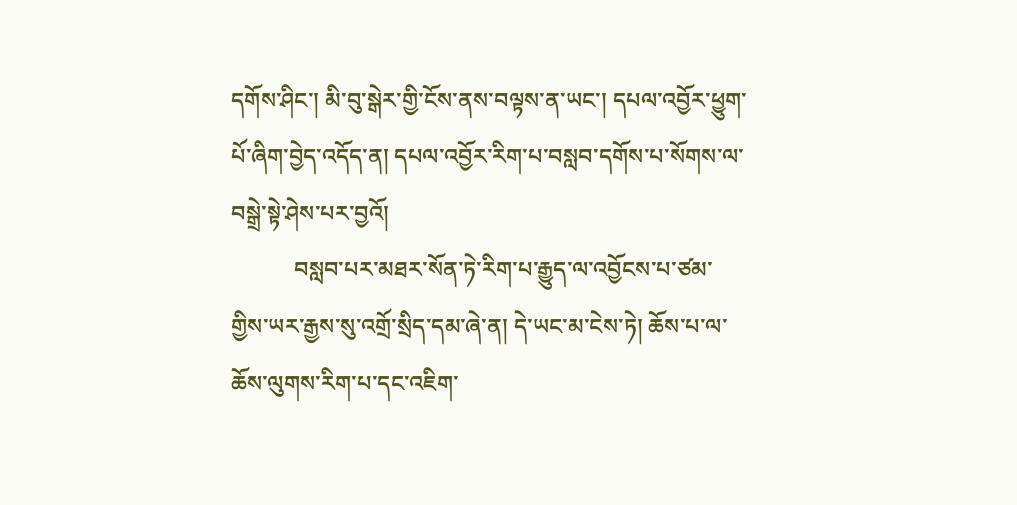དགོས་ཤིང་། མི་བུ་སྒེར་གྱི་ངོས་ནས་བལྟས་ན་ཡང་། དཔལ་འབྱོར་ཕྱུག་པོ་ཞིག་བྱེད་འདོད་ན། དཔལ་འབྱོར་རིག་པ་བསླབ་དགོས་པ་སོགས་ལ་བསྒྲེ་སྟེ་ཤེས་པར་བྱའོ།
           བསླབ་པར་མཐར་སོན་ཏེ་རིག་པ་རྒྱུད་ལ་འབྱོངས་པ་ཙམ་གྱིས་ཡར་རྒྱས་སུ་འགྲོ་སྲིད་དམ་ཞེ་ན། དེ་ཡང་མ་ངེས་ཏེ། ཆོས་པ་ལ་ཆོས་ལུགས་རིག་པ་དང་འཇིག་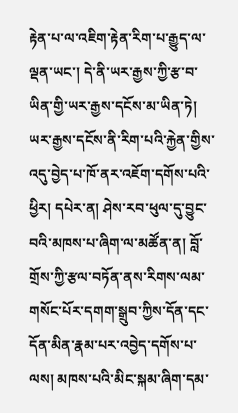རྟེན་པ་ལ་འཇིག་རྟེན་རིག་པ་རྒྱུད་ལ་ལྡན་ཡང་། དེ་ནི་ཡར་རྒྱས་ཀྱི་རྩ་བ་ཡིན་གྱི་ཡར་རྒྱས་དངོས་མ་ཡིན་ཏེ། ཡར་རྒྱས་དངོས་ནི་རིག་པའི་རྐྱེན་གྱིས་འདུ་བྱེད་པ་ཁོ་ནར་འཇོག་དགོས་པའི་ཕྱིར། དཔེར་ན། ཤེས་རབ་ཕུལ་དུ་བྱུང་བའི་མཁས་པ་ཞིག་ལ་མཚོན་ན། བློ་གྲོས་ཀྱི་རྩལ་བཏོན་ནས་རིགས་ལམ་གསོང་པོར་དགག་སྒྲུབ་ཀྱིས་དོན་དང་དོན་མིན་རྣམ་པར་འབྱེད་དགོས་པ་ལས། མཁས་པའི་མིང་སྐམ་ཞིག་དམ་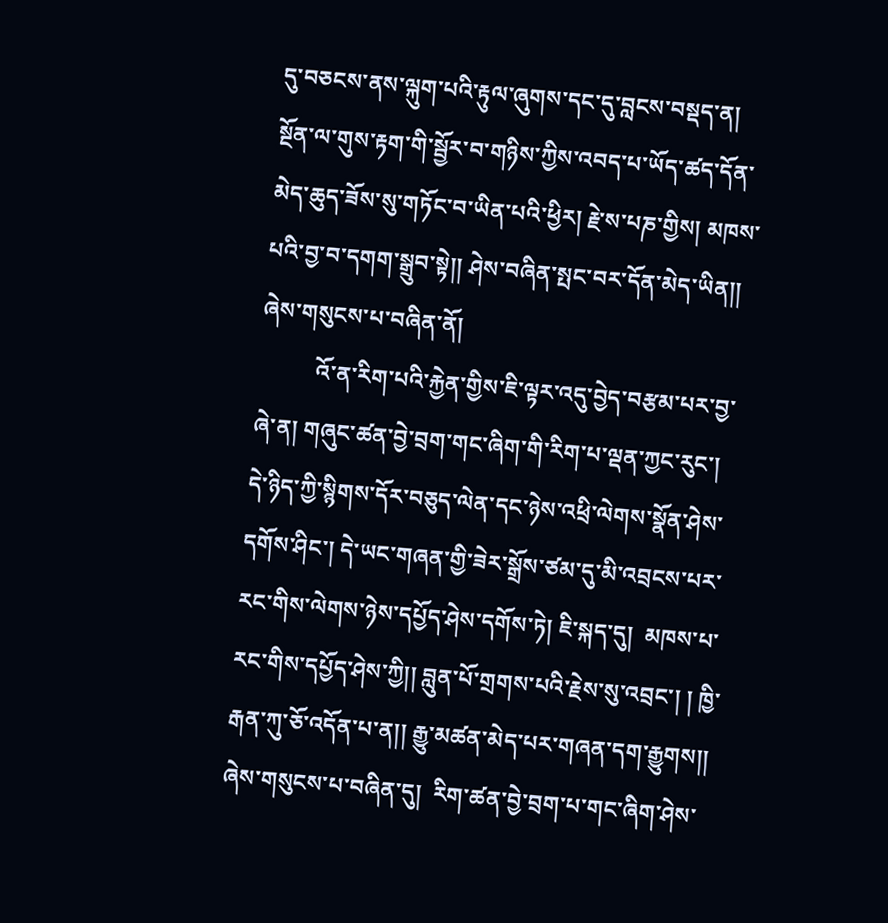དུ་བཅངས་ནས་ལྐུག་པའི་རྟུལ་ཞུགས་དང་དུ་བླངས་བསྡད་ན། སྔོན་ལ་གུས་རྟག་གི་སྦྱོར་བ་གཉིས་ཀྱིས་འབད་པ་ཡོད་ཚད་དོན་མེད་ཆུད་ཟོས་སུ་གཏོང་བ་ཡིན་པའི་ཕྱིར། རྗེ་ས་པཎ་གྱིས། མཁས་པའི་བྱ་བ་དགག་སྒྲུབ་སྟེ།། ཤེས་བཞིན་སྤང་བར་དོན་མེད་ཡིན།། ཞེས་གསུངས་པ་བཞིན་ནོ།
          འོ་ན་རིག་པའི་རྐྱེན་གྱིས་ཇི་ལྟར་འདུ་བྱེད་བརྩམ་པར་བྱ་ཞེ་ན། གཞུང་ཚན་བྱེ་བྲག་གང་ཞིག་གི་རིག་པ་ལྡན་ཀྱང་རུང་། དེ་ཉིད་ཀྱི་སྙིགས་དོར་བཅུད་ལེན་དང་ཉེས་འཕྲི་ལེགས་སྣོན་ཤེས་དགོས་ཤིང་། དེ་ཡང་གཞན་གྱི་ཟེར་སྒྲོས་ཙམ་དུ་མི་འབྲངས་པར་རང་གིས་ལེགས་ཉེས་དཔྱོད་ཤེས་དགོས་ཏེ། ཇི་སྐད་དུ།  མཁས་པ་རང་གིས་དཔྱོད་ཤེས་ཀྱི།། བླུན་པོ་གྲགས་པའི་རྗེས་སུ་འབྲང་། ། ཁྱི་རྒན་ཀུ་ཅོ་འདོན་པ་ན།། རྒྱུ་མཚན་མེད་པར་གཞན་དག་རྒྱུགས།། ཞེས་གསུངས་པ་བཞིན་དུ།  རིག་ཚན་བྱེ་བྲག་པ་གང་ཞིག་ཤེས་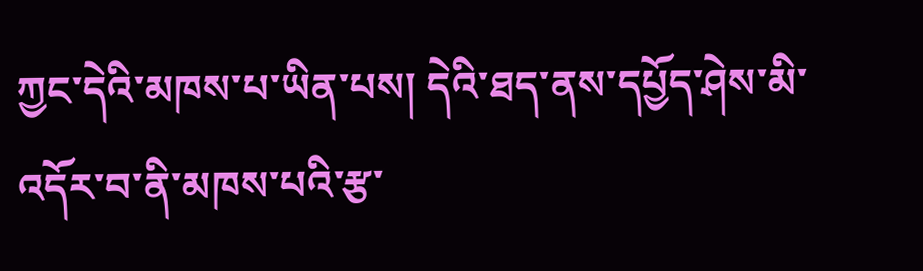ཀྱང་དེའི་མཁས་པ་ཡིན་པས། དེའི་ཐད་ནས་དཔྱོད་ཤེས་མི་འདོར་བ་ནི་མཁས་པའི་རྩ་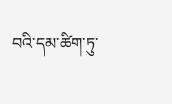བའི་དམ་ཚིག་ཏུ་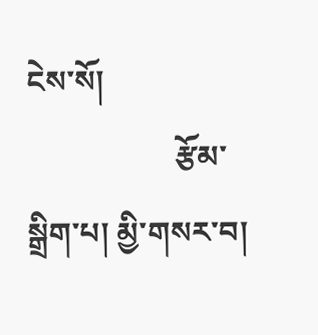ངེས་སོ།
                   རྩོམ་སྒྲིག་པ། མྱི་གསར་བ།